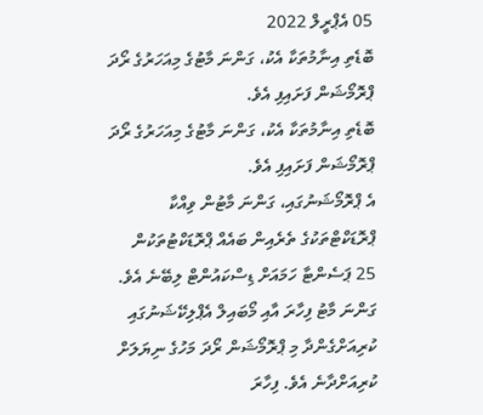05 އެޕްރީލް 2022
ބޮޑެތި އިނާމުތަކާ އެކު، ގަންނަ މާޓުގެ މިއަހަރުގެ ރޯދަ ޕްރޮމޯޝަން ފަށައިފި އެވެ.
ބޮޑެތި އިނާމުތަކާ އެކު، ގަންނަ މާޓުގެ މިއަހަރުގެ ރޯދަ ޕްރޮމޯޝަން ފަށައިފި އެވެ.
އެ ޕްރޮމޯޝަނުގައި، ގަންނަ މާޓުން ވިއްކާ ޕްރޮޑަކްޓްތަކުގެ ތެރެއިން ބައެއް ޕްރޮޑަކްޓުތަކުން 25 ޕަސެންޓާ ހަމައަށް ޑިސްކައުންޓް ލިބޭނެ އެވެ.
ގަންނަ މާޓު ފިހާރަ އާއި މޯބައިލް އެޕްލިކޭޝަނުގައި ކުރިއަށްގެންދާ މި ޕްރޮމޯޝަން ރޯދަ މަހުގެ ނިޔަލަށް ކުރިއަށްދާނެ އެވެ. ފިހާރަ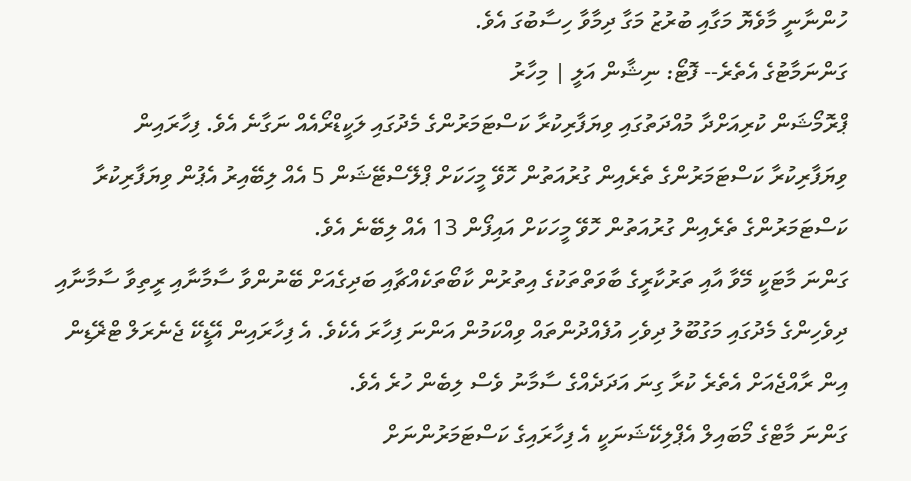ހުންނާނީ މާވެޔޮ މަގާއި ބުރުޒު މަގާ ދިމާވާ ހިސާބުގަ އެވެ.
ގަންނަމާޓުގެ އެތެރެ-- ފޮޓޯ: ނިޝާން އަލީ | މިހާރު
ޕްރޮމޯޝަން ކުރިއަށްދާ މުއްދަތުގައި ވިޔަފާރިކުރާ ކަސްޓަމަރުންގެ މެދުގައި ލަކީޑްރޯއެއް ނަގާނެ އެވެ. ފިހާރައިން ވިޔަފާރިކުރާ ކަސްޓަމަރުންގެ ތެރެއިން ގުރުއަތުން ހޮވޭ މީހަކަށް ޕްލޭސްޓޭޝަން 5 އެއް ލިބޭއިރު އެޕުން ވިޔަފާރިކުރާ ކަސްޓަމަރުންގެ ތެރެއިން ގުރުއަތުން ހޮވޭ މީހަކަށް އައިފޯން 13 އެއް ލިބޭނެ އެވެ.
ގަންނަ މާޓަކީ މޭވާ އާއި ތަރުކާރީގެ ބާވަތްތަކުގެ އިތުރުން ކާބޯތަކެއްޗާއި ބަދިގެއަށް ބޭނުންވާ ސާމާނާއި ރީތިވާ ސާމާނާއި ދިވެހިންގެ މެދުގައި މަގުބޫލު ދިވެހި އުފެއްދުންތައް ވިއްކަމުން އަންނަ ފިހާރަ އެކެވެ. އެ ފިހާރައިން އޭޑީކޭ ޖެނެރަލް ޓްޜޭޑިން އިން ރާއްޖެއަށް އެތެރެ ކުރާ ގިނަ އަދަދެއްގެ ސާމާނު ވެސް ލިބެން ހުރެ އެވެ.
ގަންނަ މާޓްގެ މޯބައިލް އެޕްލިކޭޝަނަކީ އެ ފިހާރައިގެ ކަސްޓަމަރުންނަށް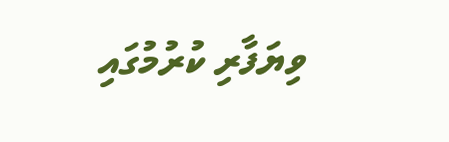ވިޔަފާރި ކުރުމުގައި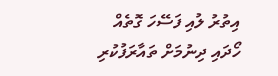އިތުރު ލުއި ފަސޭހަ ގޮތެއް ހޯދައި ދިނުމަށް ތައާރަފުކުރި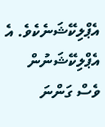އެޕްލިކޭޝަނެކެވެ. އެ އެޕްލިކޭޝަނުން ވެސް ގަންނަ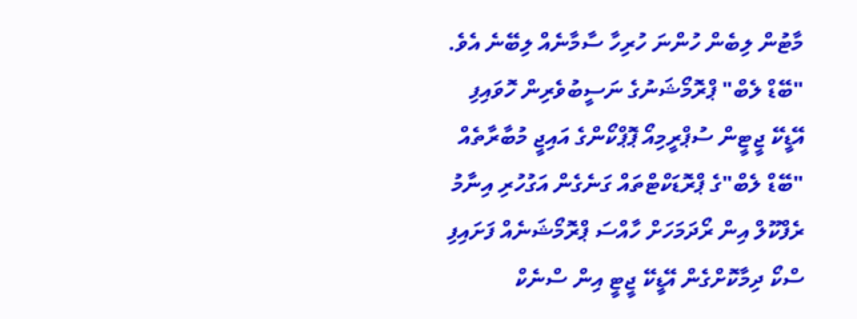މާޓުން ލިބެން ހުންނަ ހުރިހާ ސާމާނެއް ލިބޭނެ އެވެ.
"ބޭޑް ލެބް" ޕްރޮމޯޝަނުގެ ނަސީބުވެރިން ހޮވައިފި
އޭޑީކޭ ޖީޓީން ސުޕްރީމިއޯ ޕޮޕްކޯންގެ އައިޖީ މުބާރާތެއް
"ބޭޑް ލެބް"ގެ ޕްރޮޑަކްޓްތައް ގަނެގެން އަގުހުރި އިނާމު
ރެފްކޫލް އިން ރޯދަމަހަށް ހާއްސަ ޕްރޮމޯޝަނެއް ފަށައިފި
ސްކޯ ދިމާކޮށްގެން އޭޑީކޭ ޖީޓީ އިން ސްނެކް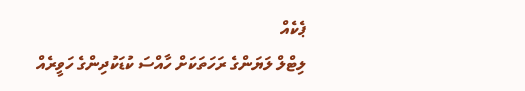ޕެކެއް
ލިޓްލް ލަޔަންގެ ރަހަތަކަށް ހާއްސަ ކުޑަކުދިންގެ ހަވީރެއް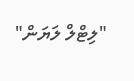"ލިޓްލް ލަޔަން"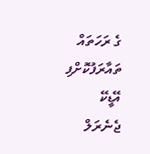ގެ ރަހަތައް ތައާރަފުކޮށްފި
އޭޑީކޭ ޖެނެރަލް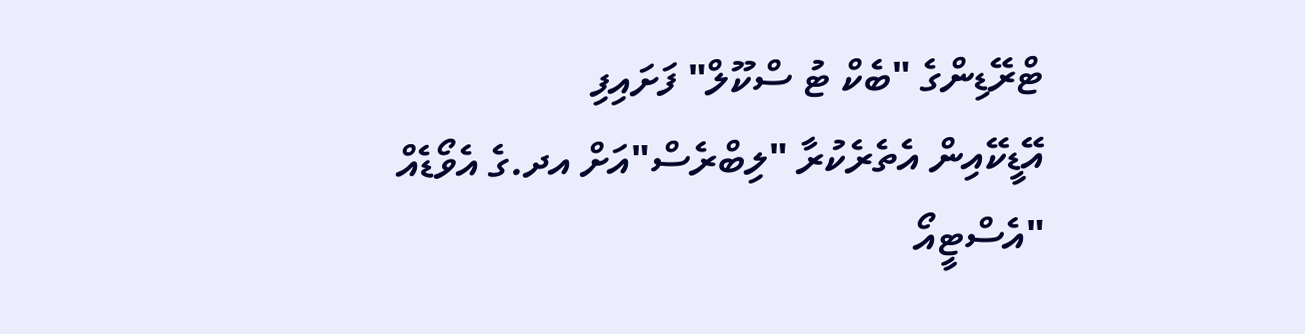ޓްރޭޑިންގެ "ބެކް ޓު ސްކޫލް" ފަށައިފި
އޭޑީކޭއިން އެތެރެކުރާ "ލިބްރެސް"އަށް އދ.ގެ އެވޯޑެއް
"އެސްޓީއޯ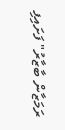ރަމަޒާން ބާޒާރު" ފަށައިފި